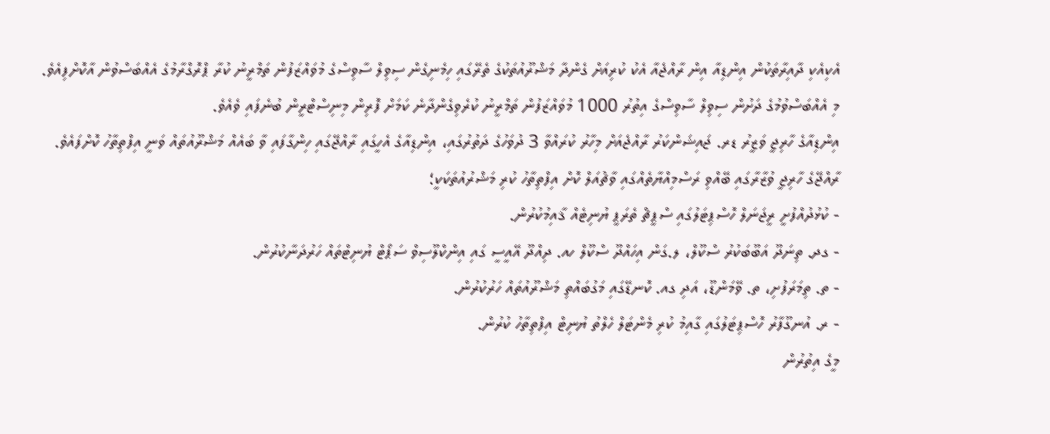އެކިއެކި ދާއިރާތަކުން އިންޑިއާ އިން ރާއްޖެއާ އެކު ކުރިއަށް ގެންދާ މަޝްރޫއުތަކުގެ ތެރޭގައި ހިމެނިގެން ސިވިލް ސާވިސްގެ މުވައްޒަފުން ތަމްރީނު ކުރާ ޕްރޮގްރާމުގެ އެއްބަސްވުން އާކޮށްފިއެވެ.
މި އެއްބަސްވުމުގެ ދަށުން ސިވިލް ސާވިސްގެ އިތުރު 1000 މުވައްޒަފުން ތަމްރީނު ކުރެވިގެންދާނެ ކަމަށް ފޮރިން މިނިސްޓްރީން ބުނެފައި ވެއެވެ.
އިންޑިއާގެ ހާރިޖީ ވަޒީރު ޑރ. ޖައިޝަންކަރު ރާއްޖެއަށް މިހާރު ކުރައްވާ 3 ދުވަހުގެ ދަތުރުގައި، އިންޑިއާގެ އެހީގައި ރާއްޖޭގައި ހިންގާފައި ވާ ބައެއް މަޝްރޫއުތައް ވަނީ އިފްތިތާހު ކޮށްފައެވެ.
ރާއްޖޭގެ ހާރިޖީ ވުޒާރާގައި ބޭއްވި ރަސްމިއްޔާތެއްގައި ވާޗުއަލް ކޮށް އިފްތިތާހު ކުރި މަޝްރުއުތަކަކީ؛
- ކުޅުދުއްފުށީ ރީޖަނަލް ހޮސްޕިޓަލުގައި ސްޕީޗް ތެރަޕީ ޔުނިޓެއް ޤާއިމުކުރުން.
- ގދ. ތިނަދޫ އަބޫބަކުރު ސްކޫލް، ލ.ގަން އިހައްދޫ ސްކޫލް ހއ. ދިއްދޫ އޭއީސީ ގައި އިންކްލޫސިވް ސަޕޯޓް ޔުނިޓްތައް ހަރުދަނާކުރުން.
- ތ. ތިމަރަފުށި، ތ. ވޭމަންޑޫ، އަދި ގއ. ކޮނޑޭގައި މަގުބައްތި މަޝްރޫއުތައް ހަރުކުރުން.
- ރ. އުނގޫފާރު ހޮސްޕިޓަލުގައި ގާއިމު ކުރި މެންޓަލް ހެލްތު ޔުނިޓް އިފްތިތާހު ކުރުން.
މީގެ އިތުރުން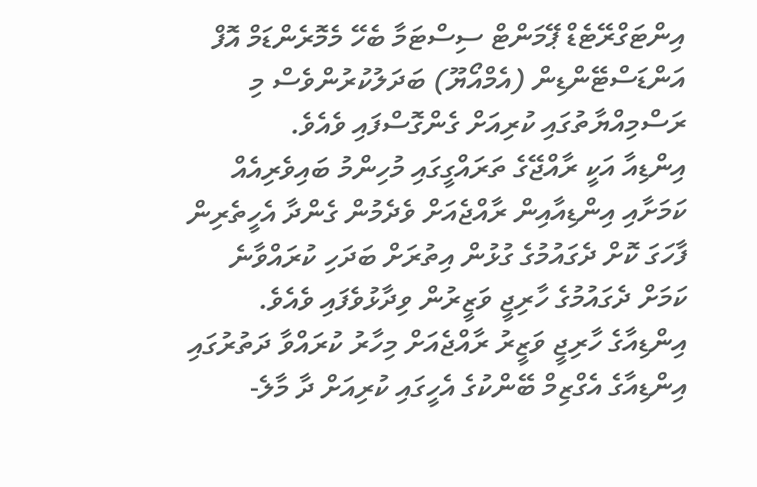އިންޓަގްރޭޓެޑް ޕޭމަންޓް ސިސްޓަމާ ބެހޭ މެމޮރެންޑަމް އޮފް އަންޑަސްޓޭންޑިން (އެމްއޯޔޫ) ބަދަލުކުރުންވެސް މި ރަސްމިއްޔާތުގައި ކުރިއަށް ގެންގޮސްފައި ވެއެވެ.
އިންޑިއާ އަކީ ރާއްޖޭގެ ތަރައްގީގައި މުހިންމު ބައިވެރިއެއް ކަމަށާއި އިންޑިއާއިން ރާއްޖެއަށް ވެދެމުން ގެންދާ އެހީތެރިން ފާހަގަ ކޮށް ދެގައުމުގެ ގުޅުން އިތުރަށް ބަދަހި ކުރައްވާނެ ކަމަށް ދެގައުމުގެ ހާރިޖީ ވަޒީރުން ވިދާޅުވެފައި ވެއެވެ.
އިންޑިއާގެ ހާރިޖީ ވަޒީރު ރާއްޖެއަށް މިހާރު ކުރައްވާ ދަތުރުގައި އިންޑިއާގެ އެގްޒިމް ބޭންކުގެ އެހީގައި ކުރިއަށް ދާ މާލެ-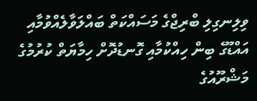ވިލިނގިލި ބްރިޖްގެ މަސައްކަތް ބައްލަވާލެއްވުމާއި އައްޑޫގެ ބިން ހިއްކުމާއި ގޮނޑުދޮށް ހިމާޔަތް ކުރުމުގެ މަޝްރޫއުގެ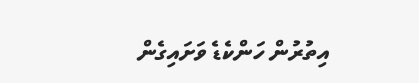އިތުރުން ހަންކެޑެ ވަށައިގެން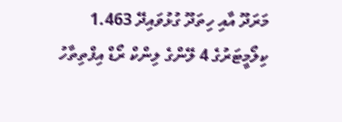މަރަދޫ އާއި ހިތަދޫ ގުޅުވައިދޭ 1.463 ކިލޯމީޓަރުގެ 4 ލޭންގެ ލިންކް ރޯޑް އިފްތިތާހު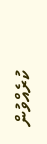ކުރެއްވުން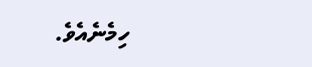ހިމެނެއެވެ.